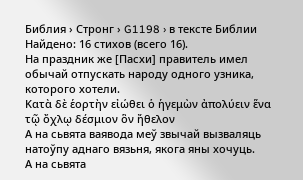Библия › Стронг › G1198 › в тексте Библии
Найдено: 16 стихов (всего 16).
На праздник же [Пасхи] правитель имел обычай отпускать народу одного узника, которого хотели.
Κατὰ δὲ ἑορτὴν εἰώθει ὁ ἡγεμὼν ἀπολύειν ἕνα τῷ ὄχλῳ δέσμιον ὃν ἤθελον
А на сьвята ваявода меў звычай вызваляць натоўпу аднаго вязьня, якога яны хочуць.
А на сьвята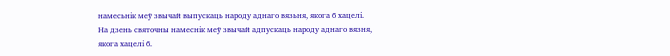намесьнік меў звычай выпускаць народу аднаго вязьня, якога б хацелі.
На дзень святочны намеснік меў звычай адпускаць народу аднаго вязня, якога хацелі б.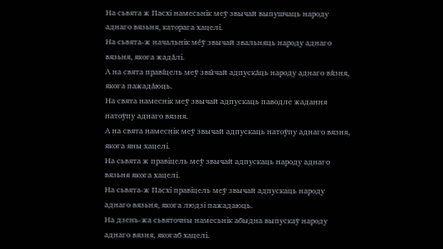На сьвята ж Пасхі намесьнік меў звычай выпушчаць народу аднаго вязьня, каторага хацелі.
На сьвята-ж начальнік ме́ў звычай звальняць народу аднаго вязьня, якога жада́лі.
А на свята правíцель меў звы́чай адпуска́ць народу аднаго вя́зня, якога пажада́юць.
На свята намеснік меў звычай адпускаць паводле жадання натоўпу аднаго вязня.
А на свята намеснік меў звычай адпускаць натоўпу аднаго вязня, якога яны хацелі.
На сьвята ж правіцель меў звычай адпускаць народу аднаго вязьня якога хацелі.
На сьвята-ж Пасхі правіцель меў звычай адпускаць народу аднаго вязьня, якога людзі пажадаюць.
На дзень-жа сьвяточны намесьнік абыдна выпускаў народу аднаго вязня, якогаб хацелі.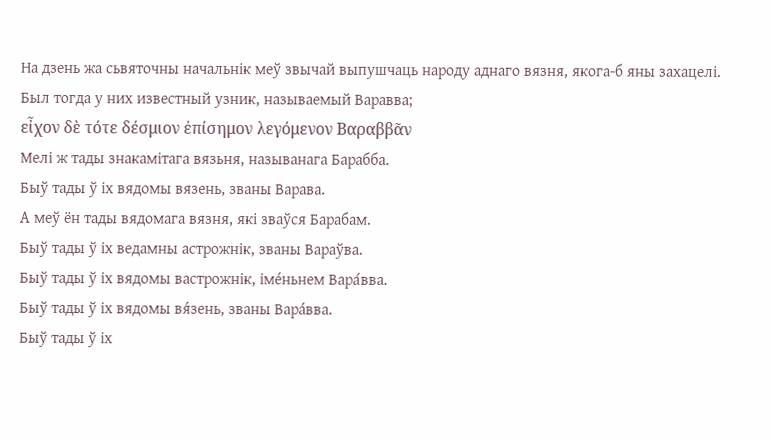На дзень жа сьвяточны начальнік меў звычай выпушчаць народу аднаго вязня, якога-б яны захацелі.
Был тогда у них известный узник, называемый Варавва;
εἶχον δὲ τότε δέσμιον ἐπίσημον λεγόμενον Βαραββᾶν
Мелі ж тады знакамітага вязьня, называнага Барабба.
Быў тады ў іх вядомы вязень, званы Варава.
А меў ён тады вядомага вязня, які зваўся Барабам.
Быў тады ў іх ведамны астрожнік, званы Вараўва.
Быў тады ў іх вядомы вастрожнік, іме́ньнем Вара́вва.
Быў тады ў іх вядомы вя́зень, званы Вара́вва.
Быў тады ў іх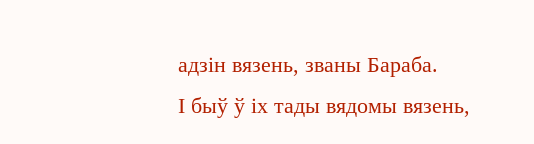адзін вязень, званы Бараба.
І быў ў іх тады вядомы вязень,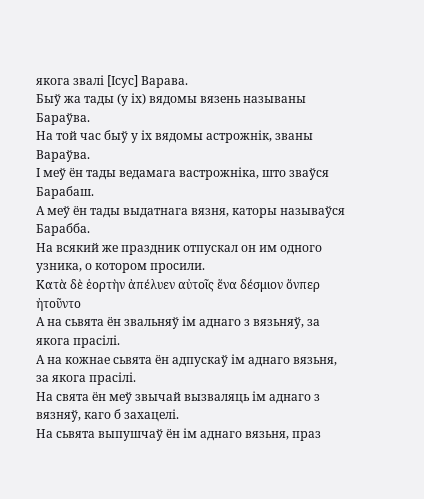якога звалі [Ісус] Варава.
Быў жа тады (у іх) вядомы вязень называны Бараўва.
На той час быў у іх вядомы астрожнік, званы Вараўва.
І меў ён тады ведамага вастрожніка, што зваўся Барабаш.
А меў ён тады выдатнага вязня, каторы называўся Барабба.
На всякий же праздник отпускал он им одного узника, о котором просили.
Κατὰ δὲ ἑορτὴν ἀπέλυεν αὐτοῖς ἕνα δέσμιον ὅνπερ ἠτοῦντο
А на сьвята ён звальняў ім аднаго з вязьняў, за якога прасілі.
А на кожнае сьвята ён адпускаў ім аднаго вязьня, за якога прасілі.
На свята ён меў звычай вызваляць ім аднаго з вязняў, каго б захацелі.
На сьвята выпушчаў ён ім аднаго вязьня, праз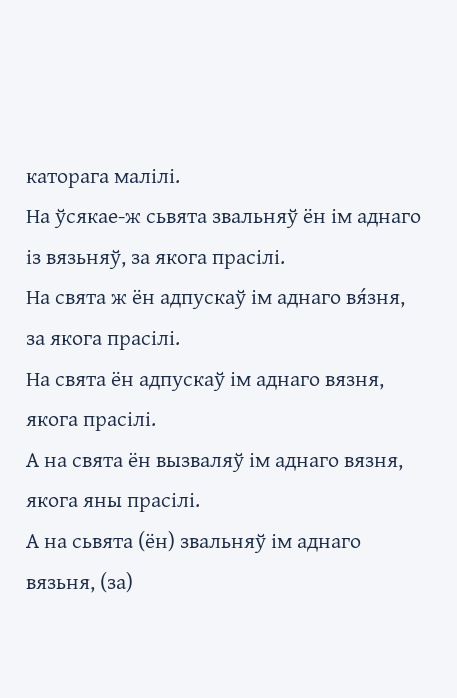каторага малілі.
На ўсякае-ж сьвята звальняў ён ім аднаго із вязьняў, за якога прасілі.
На свята ж ён адпускаў ім аднаго вя́зня, за якога прасілі.
На свята ён адпускаў ім аднаго вязня, якога прасілі.
А на свята ён вызваляў ім аднаго вязня, якога яны прасілі.
А на сьвята (ён) звальняў ім аднаго вязьня, (за)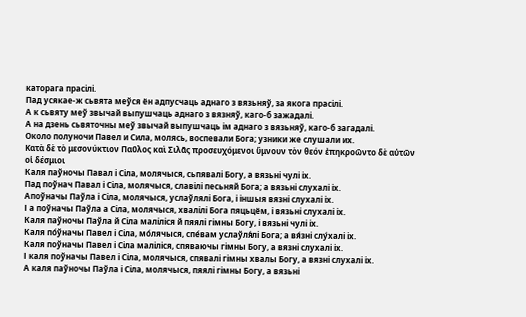каторага прасілі.
Пад усякае-ж сьвята меўся ён адпусчаць аднаго з вязьняў, за якога прасілі.
А к сьвяту меў звычай выпушчаць аднаго з вязняў, каго-б зажадалі.
А на дзень сьвяточны меў звычай выпушчаць ім аднаго з вязьняў, каго-б загадалі.
Около полуночи Павел и Сила, молясь, воспевали Бога; узники же слушали их.
Κατὰ δὲ τὸ μεσονύκτιον Παῦλος καὶ Σιλᾶς προσευχόμενοι ὕμνουν τὸν θεόν ἐπηκροῶντο δὲ αὐτῶν οἱ δέσμιοι
Каля паўночы Павал і Сіла, молячыся, сьпявалі Богу, а вязьні чулі іх.
Пад поўнач Павал і Сіла, молячыся, славілі песьняй Бога; а вязьні слухалі іх.
Апоўначы Паўла і Сіла, молячыся, услаўлялі Бога, і іншыя вязні слухалі іх.
І а поўначы Паўла а Сіла, молячыся, хвалілі Бога пяцьцём, і вязьні слухалі іх.
Каля паўночы Паўла й Сіла маліліся й пяялі гімны Богу, і вязьні чулі іх.
Каля по́ўначы Павел і Сіла, мо́лячыся, спе́вам услаўля́лі Бога; а вя́зні слу́халі іх.
Каля поўначы Павел і Сіла маліліся, спяваючы гімны Богу, а вязні слухалі іх.
І каля поўначы Павел і Сіла, молячыся, спявалі гімны хвалы Богу, а вязні слухалі іх.
А каля паўночы Паўла і Сіла, молячыся, пяялі гімны Богу, а вязьні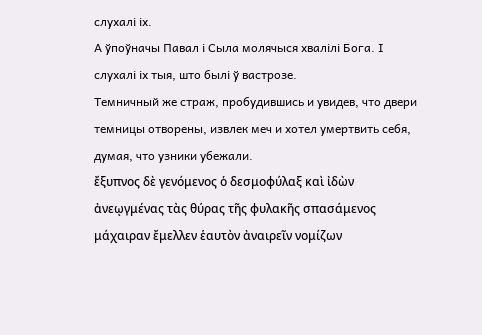слухалі іх.
А ўпоўначы Павал і Сыла молячыся хвалілі Бога. І слухалі іх тыя, што былі ў вастрозе.
Темничный же страж, пробудившись и увидев, что двери темницы отворены, извлек меч и хотел умертвить себя, думая, что узники убежали.
ἔξυπνος δὲ γενόμενος ὁ δεσμοφύλαξ καὶ ἰδὼν ἀνεῳγμένας τὰς θύρας τῆς φυλακῆς σπασάμενος μάχαιραν ἔμελλεν ἑαυτὸν ἀναιρεῖν νομίζων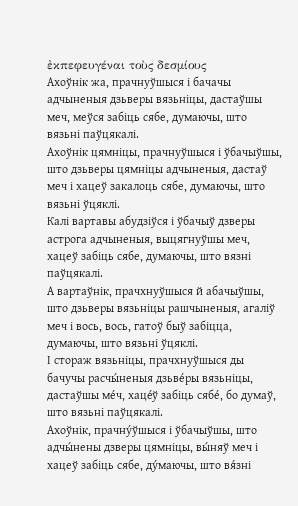ἐκπεφευγέναι τοὺς δεσμίους
Ахоўнік жа, прачнуўшыся і бачачы адчыненыя дзьверы вязьніцы, дастаўшы меч, меўся забіць сябе, думаючы, што вязьні паўцякалі.
Ахоўнік цямніцы, прачнуўшыся і ўбачыўшы, што дзьверы цямніцы адчыненыя, дастаў меч і хацеў закалоць сябе, думаючы, што вязьні ўцяклі.
Калі вартавы абудзіўся і ўбачыў дзверы астрога адчыненыя, выцягнуўшы меч, хацеў забіць сябе, думаючы, што вязні паўцякалі.
А вартаўнік, прачхнуўшыся й абачыўшы, што дзьверы вязьніцы рашчыненыя, агаліў меч і вось, вось, гатоў быў забіцца, думаючы, што вязьні ўцяклі.
І стораж вязьніцы, прачхнуўшыся ды бачучы расчы́неныя дзьве́ры вязьніцы, дастаўшы ме́ч, хаце́ў забіць сябе́, бо думаў, што вязьні паўцякалі.
Ахоўнік, прачну́ўшыся і ўбачыўшы, што адчы́нены дзверы цямніцы, вы́няў меч і хацеў забіць сябе, ду́маючы, што вя́зні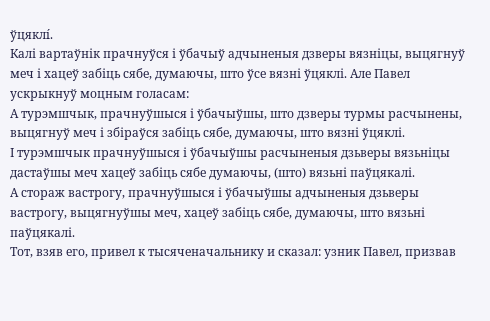ўцяклí.
Калі вартаўнік прачнуўся і ўбачыў адчыненыя дзверы вязніцы, выцягнуў меч і хацеў забіць сябе, думаючы, што ўсе вязні ўцяклі. Але Павел ускрыкнуў моцным голасам:
А турэмшчык, прачнуўшыся і ўбачыўшы, што дзверы турмы расчынены, выцягнуў меч і збіраўся забіць сябе, думаючы, што вязні ўцяклі.
І турэмшчык прачнуўшыся і ўбачыўшы расчыненыя дзьверы вязьніцы дастаўшы меч хацеў забіць сябе думаючы, (што) вязьні паўцякалі.
А стораж вастрогу, прачнуўшыся і ўбачыўшы адчыненыя дзьверы вастрогу, выцягнуўшы меч, хацеў забіць сябе, думаючы, што вязьні паўцякалі.
Тот, взяв его, привел к тысяченачальнику и сказал: узник Павел, призвав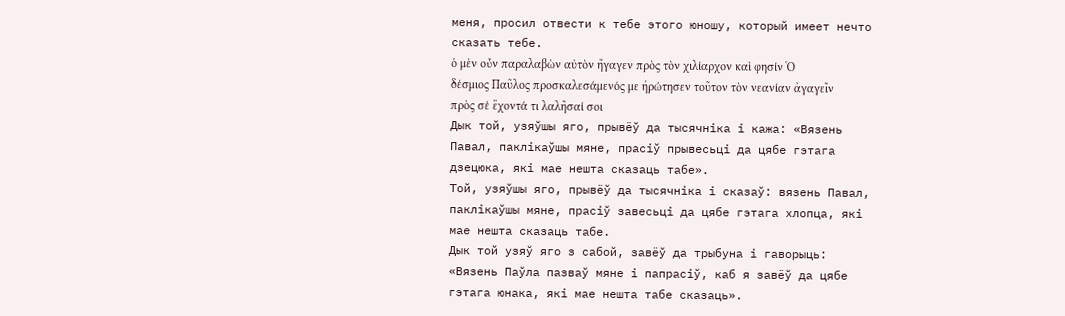меня, просил отвести к тебе этого юношу, который имеет нечто сказать тебе.
ὁ μὲν οὖν παραλαβὼν αὐτὸν ἤγαγεν πρὸς τὸν χιλίαρχον καὶ φησίν Ὁ δέσμιος Παῦλος προσκαλεσάμενός με ἠρώτησεν τοῦτον τὸν νεανίαν ἀγαγεῖν πρὸς σέ ἔχοντά τι λαλῆσαί σοι
Дык той, узяўшы яго, прывёў да тысячніка і кажа: «Вязень Павал, паклікаўшы мяне, прасіў прывесьці да цябе гэтага дзецюка, які мае нешта сказаць табе».
Той, узяўшы яго, прывёў да тысячніка і сказаў: вязень Павал, паклікаўшы мяне, прасіў завесьці да цябе гэтага хлопца, які мае нешта сказаць табе.
Дык той узяў яго з сабой, завёў да трыбуна і гаворыць: «Вязень Паўла пазваў мяне і папрасіў, каб я завёў да цябе гэтага юнака, які мае нешта табе сказаць».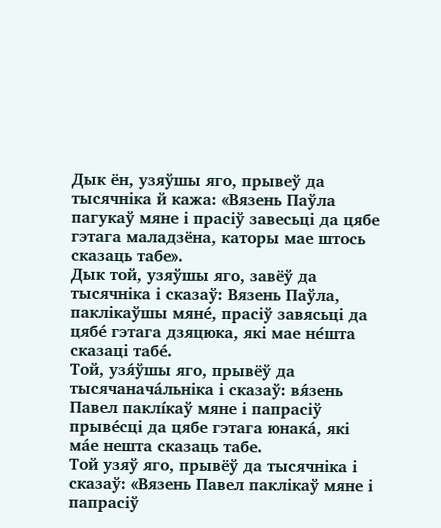Дык ён, узяўшы яго, прывеў да тысячніка й кажа: «Вязень Паўла пагукаў мяне і прасіў завесьці да цябе гэтага маладзёна, каторы мае штось сказаць табе».
Дык той, узяўшы яго, завёў да тысячніка і сказаў: Вязень Паўла, паклікаўшы мяне́, прасіў завясьці да цябе́ гэтага дзяцюка, які мае не́шта сказаці табе́.
Той, узя́ўшы яго, прывёў да тысячанача́льніка і сказаў: вя́зень Павел паклíкаў мяне і папрасіў прыве́сці да цябе гэтага юнака́, які ма́е нешта сказаць табе.
Той узяў яго, прывёў да тысячніка і сказаў: «Вязень Павел паклікаў мяне і папрасіў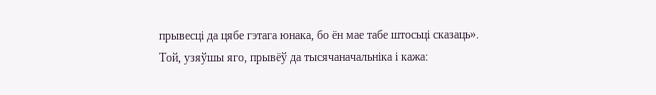прывесці да цябе гэтага юнака, бо ён мае табе штосьці сказаць».
Той, узяўшы яго, прывёў да тысячаначальніка і кажа: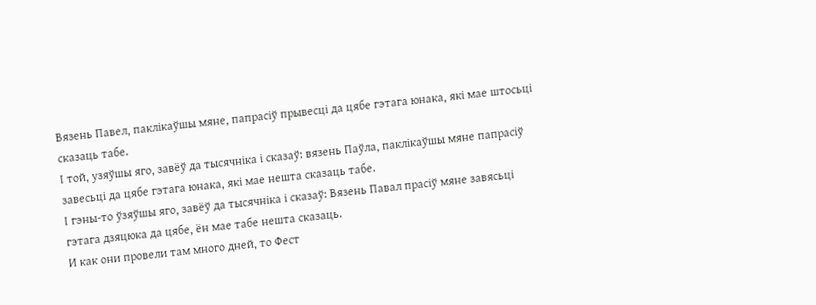Вязень Павел, паклікаўшы мяне, папрасіў прывесці да цябе гэтага юнака, які мае штосьці сказаць табе.
І той, узяўшы яго, завёў да тысячніка і сказаў: вязень Паўла, паклікаўшы мяне папрасіў завесьці да цябе гэтага юнака, які мае нешта сказаць табе.
І гэны-то ўзяўшы яго, завёў да тысячніка і сказаў: Вязень Павал прасіў мяне завясьці гэтага дзяцюка да цябе, ён мае табе нешта сказаць.
И как они провели там много дней, то Фест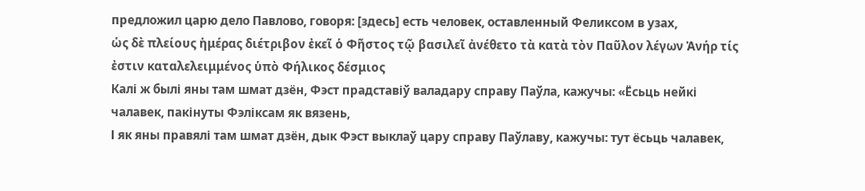предложил царю дело Павлово, говоря: [здесь] есть человек, оставленный Феликсом в узах,
ὡς δὲ πλείους ἡμέρας διέτριβον ἐκεῖ ὁ Φῆστος τῷ βασιλεῖ ἀνέθετο τὰ κατὰ τὸν Παῦλον λέγων Ἀνήρ τίς ἐστιν καταλελειμμένος ὑπὸ Φήλικος δέσμιος
Калі ж былі яны там шмат дзён, Фэст прадставіў валадару справу Паўла, кажучы: «Ёсьць нейкі чалавек, пакінуты Фэліксам як вязень,
І як яны правялі там шмат дзён, дык Фэст выклаў цару справу Паўлаву, кажучы: тут ёсьць чалавек,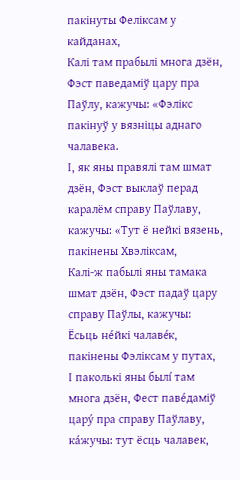пакінуты Феліксам у кайданах,
Калі там прабылі многа дзён, Фэст паведаміў цару пра Паўлу, кажучы: «Фэлікс пакінуў у вязніцы аднаго чалавека.
І, як яны правялі там шмат дзён, Фэст выклаў перад каралём справу Паўлаву, кажучы: «Тут ё нейкі вязень, пакінены Хвэліксам,
Калі-ж пабылі яны тамака шмат дзён, Фэст падаў цару справу Паўлы, кажучы: Ёсьць не́йкі чалаве́к, пакінены Фэліксам у путах,
І паколькі яны былí там многа дзён, Фест паве́даміў цару́ пра справу Паўлаву, ка́жучы: тут ёсць чалавек,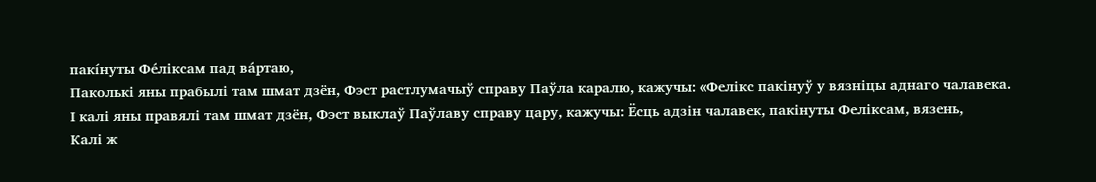пакíнуты Фе́ліксам пад ва́ртаю,
Паколькі яны прабылі там шмат дзён, Фэст растлумачыў справу Паўла каралю, кажучы: «Фелікс пакінуў у вязніцы аднаго чалавека.
І калі яны правялі там шмат дзён, Фэст выклаў Паўлаву справу цару, кажучы: Ёсць адзін чалавек, пакінуты Феліксам, вязень,
Калі ж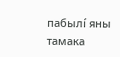пабылí яны тамака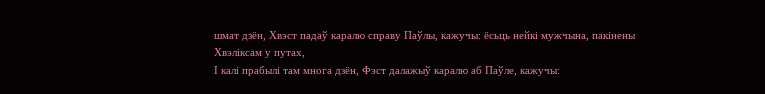шмат дзён, Хвэст падаў каралю справу Паўлы, кажучы: ёсьць нейкі мужчына, пакінены Хвэліксам у путах,
І калі прабылі там многа дзён, Фэст далажыў каралю аб Паўле, кажучы: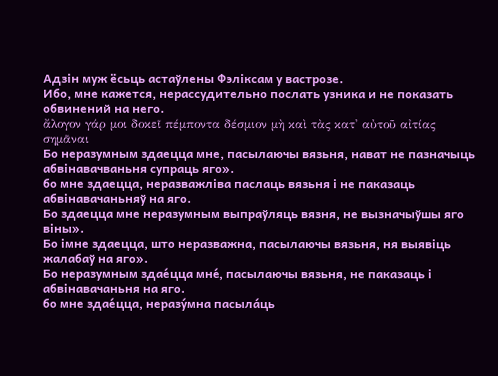Адзін муж ёсьць астаўлены Фэліксам у вастрозе.
Ибо, мне кажется, нерассудительно послать узника и не показать обвинений на него.
ἄλογον γάρ μοι δοκεῖ πέμποντα δέσμιον μὴ καὶ τὰς κατ' αὐτοῦ αἰτίας σημᾶναι
Бо неразумным здаецца мне, пасылаючы вязьня, нават не пазначыць абвінавачваньня супраць яго».
бо мне здаецца, неразважліва паслаць вязьня і не паказаць абвінавачаньняў на яго.
Бо здаецца мне неразумным выпраўляць вязня, не вызначыўшы яго віны».
Бо імне здаецца, што неразважна, пасылаючы вязьня, ня выявіць жалабаў на яго».
Бо неразумным здае́цца мне́, пасылаючы вязьня, не паказаць і абвінавачаньня на яго.
бо мне здае́цца, неразу́мна пасыла́ць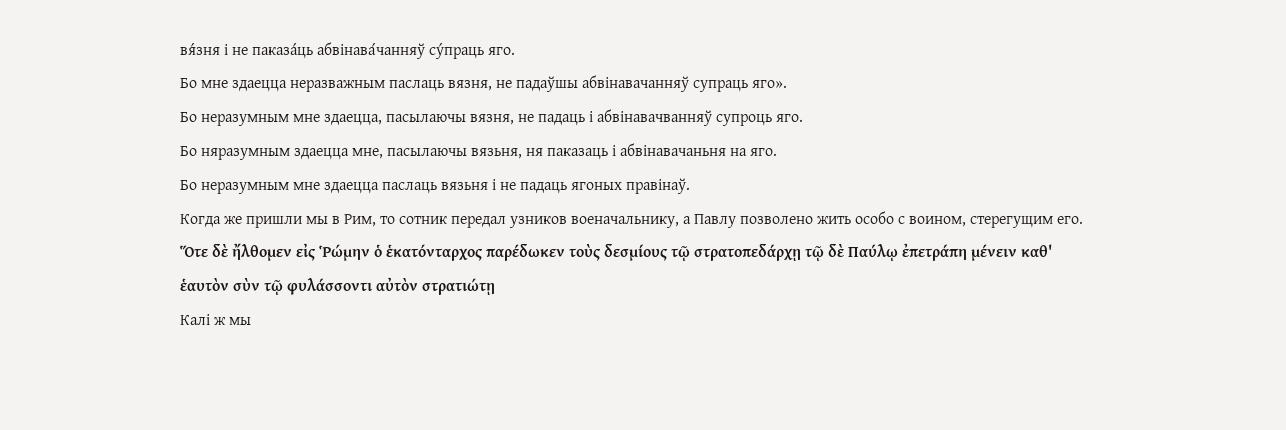вя́зня і не паказа́ць абвінава́чанняў су́праць яго.
Бо мне здаецца неразважным паслаць вязня, не падаўшы абвінавачанняў супраць яго».
Бо неразумным мне здаецца, пасылаючы вязня, не падаць і абвінавачванняў супроць яго.
Бо няразумным здаецца мне, пасылаючы вязьня, ня паказаць і абвінавачаньня на яго.
Бо неразумным мне здаецца паслаць вязьня і не падаць ягоных правінаў.
Когда же пришли мы в Рим, то сотник передал узников военачальнику, а Павлу позволено жить особо с воином, стерегущим его.
Ὅτε δὲ ἤλθομεν εἰς Ῥώμην ὁ ἑκατόνταρχος παρέδωκεν τοὺς δεσμίους τῷ στρατοπεδάρχῃ τῷ δὲ Παύλῳ ἐπετράπη μένειν καθ' ἑαυτὸν σὺν τῷ φυλάσσοντι αὐτὸν στρατιώτῃ
Калі ж мы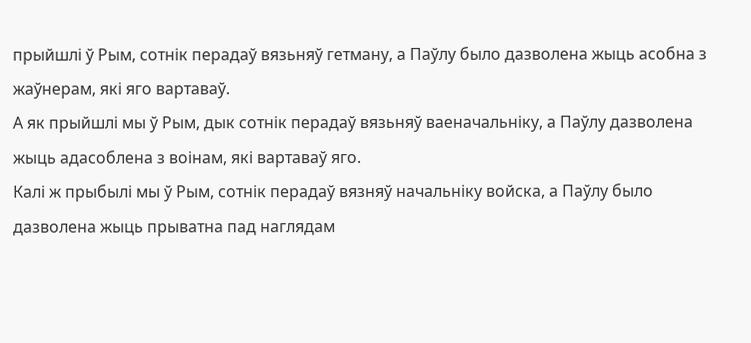прыйшлі ў Рым, сотнік перадаў вязьняў гетману, а Паўлу было дазволена жыць асобна з жаўнерам, які яго вартаваў.
А як прыйшлі мы ў Рым, дык сотнік перадаў вязьняў ваеначальніку, а Паўлу дазволена жыць адасоблена з воінам, які вартаваў яго.
Калі ж прыбылі мы ў Рым, сотнік перадаў вязняў начальніку войска, а Паўлу было дазволена жыць прыватна пад наглядам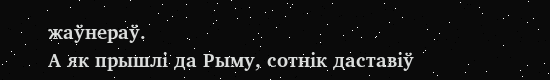жаўнераў.
А як прышлі да Рыму, сотнік даставіў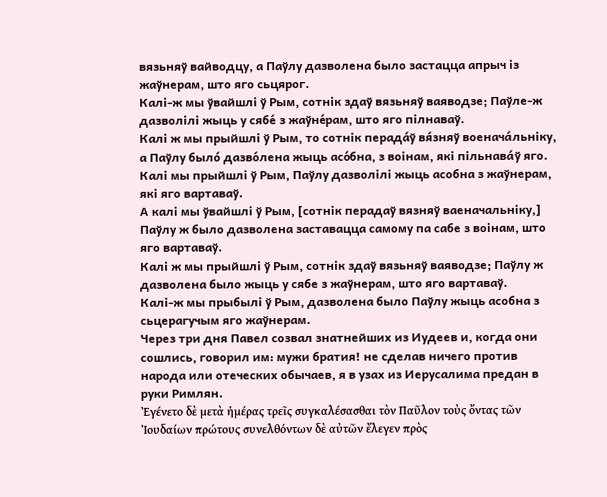вязьняў вайводцу, а Паўлу дазволена было застацца апрыч із жаўнерам, што яго сьцярог.
Калі-ж мы ўвайшлі ў Рым, сотнік здаў вязьняў ваяводзе; Паўле-ж дазволілі жыць у сябе́ з жаўне́рам, што яго пілнаваў.
Калі ж мы прыйшлі ў Рым, то сотнік перада́ў вя́зняў военача́льніку, а Паўлу было́ дазво́лена жыць асо́бна, з воінам, які пільнава́ў яго.
Калі мы прыйшлі ў Рым, Паўлу дазволілі жыць асобна з жаўнерам, які яго вартаваў.
А калі мы ўвайшлі ў Рым, [сотнік перадаў вязняў ваеначальніку,] Паўлу ж было дазволена заставацца самому па сабе з воінам, што яго вартаваў.
Калі ж мы прыйшлі ў Рым, сотнік здаў вязьняў ваяводзе; Паўлу ж дазволена было жыць у сябе з жаўнерам, што яго вартаваў.
Калі-ж мы прыбылі ў Рым, дазволена было Паўлу жыць асобна з сьцерагучым яго жаўнерам.
Через три дня Павел созвал знатнейших из Иудеев и, когда они сошлись, говорил им: мужи братия! не сделав ничего против народа или отеческих обычаев, я в узах из Иерусалима предан в руки Римлян.
Ἐγένετο δὲ μετὰ ἡμέρας τρεῖς συγκαλέσασθαι τὸν Παῦλον τοὺς ὄντας τῶν Ἰουδαίων πρώτους συνελθόντων δὲ αὐτῶν ἔλεγεν πρὸς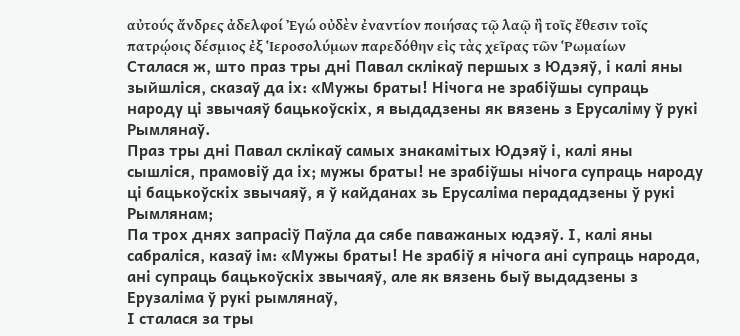αὐτούς ἄνδρες ἀδελφοί Ἐγώ οὐδὲν ἐναντίον ποιήσας τῷ λαῷ ἢ τοῖς ἔθεσιν τοῖς πατρῴοις δέσμιος ἐξ Ἱεροσολύμων παρεδόθην εἰς τὰς χεῖρας τῶν Ῥωμαίων
Сталася ж, што праз тры дні Павал склікаў першых з Юдэяў, і калі яны зыйшліся, сказаў да іх: «Мужы браты! Нічога не зрабіўшы супраць народу ці звычаяў бацькоўскіх, я выдадзены як вязень з Ерусаліму ў рукі Рымлянаў.
Праз тры дні Павал склікаў самых знакамітых Юдэяў і, калі яны сышліся, прамовіў да іх; мужы браты! не зрабіўшы нічога супраць народу ці бацькоўскіх звычаяў, я ў кайданах зь Ерусаліма перададзены ў рукі Рымлянам;
Па трох днях запрасіў Паўла да сябе паважаных юдэяў. І, калі яны сабраліся, казаў ім: «Мужы браты! Не зрабіў я нічога ані супраць народа, ані супраць бацькоўскіх звычаяў, але як вязень быў выдадзены з Ерузаліма ў рукі рымлянаў,
І сталася за тры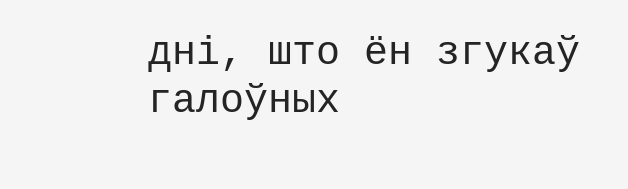дні, што ён згукаў галоўных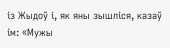із Жыдоў і, як яны зышліся, казаў ім: «Мужы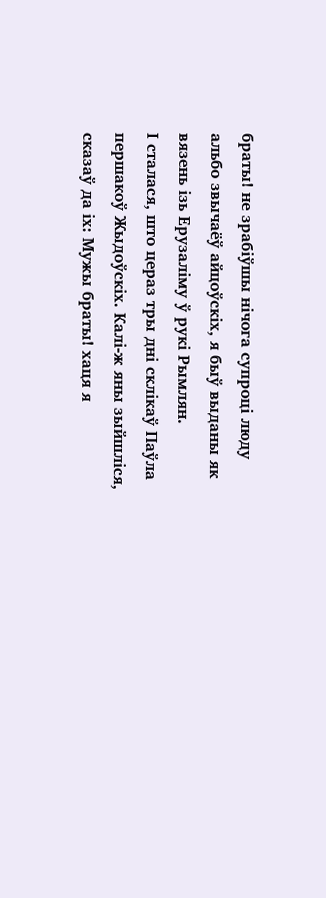браты! не зрабіўшы нічога супроці люду альбо звычаёў айцоўскіх, я быў выданы як вязень ізь Ерузаліму ў рукі Рымлян.
І сталася, што цераз тры дні склікаў Паўла першакоў Жыдоўскіх. Калі-ж яны зыйшліся, сказаў да іх: Мужы браты! хаця я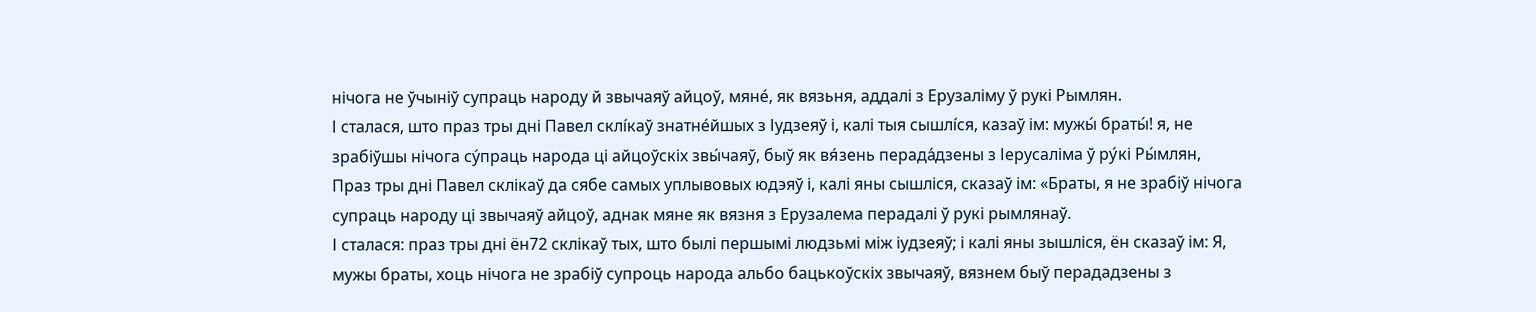нічога не ўчыніў супраць народу й звычаяў айцоў, мяне́, як вязьня, аддалі з Ерузаліму ў рукі Рымлян.
І сталася, што праз тры дні Павел склíкаў знатне́йшых з Іудзеяў і, калі тыя сышлíся, казаў ім: мужы́ браты́! я, не зрабіўшы нічога су́праць народа ці айцоўскіх звы́чаяў, быў як вя́зень перада́дзены з Іерусаліма ў ру́кі Ры́млян,
Праз тры дні Павел склікаў да сябе самых уплывовых юдэяў і, калі яны сышліся, сказаў ім: «Браты, я не зрабіў нічога супраць народу ці звычаяў айцоў, аднак мяне як вязня з Ерузалема перадалі ў рукі рымлянаў.
І сталася: праз тры дні ён72 склікаў тых, што былі першымі людзьмі між іудзеяў; і калі яны зышліся, ён сказаў ім: Я, мужы браты, хоць нічога не зрабіў супроць народа альбо бацькоўскіх звычаяў, вязнем быў перададзены з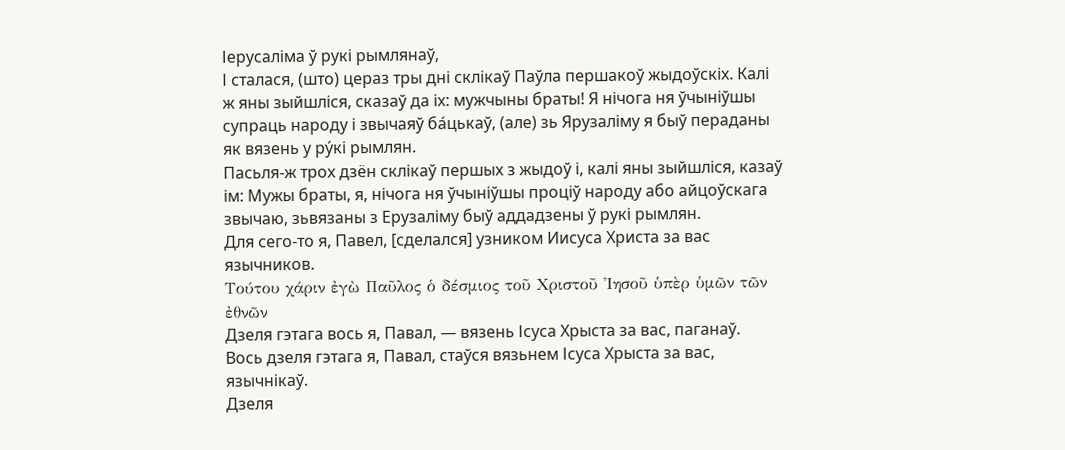Іерусаліма ў рукі рымлянаў,
І сталася, (што) цераз тры дні склікаў Паўла першакоў жыдоўскіх. Калі ж яны зыйшліся, сказаў да іх: мужчыны браты! Я нічога ня ўчыніўшы супраць народу і звычаяў ба́цькаў, (але) зь Ярузаліму я быў пераданы як вязень у ру́кі рымлян.
Пасьля-ж трох дзён склікаў першых з жыдоў і, калі яны зыйшліся, казаў ім: Мужы браты, я, нічога ня ўчыніўшы проціў народу або айцоўскага звычаю, зьвязаны з Ерузаліму быў аддадзены ў рукі рымлян.
Для сего-то я, Павел, [сделался] узником Иисуса Христа за вас язычников.
Τούτου χάριν ἐγὼ Παῦλος ὁ δέσμιος τοῦ Χριστοῦ Ἰησοῦ ὑπὲρ ὑμῶν τῶν ἐθνῶν
Дзеля гэтага вось я, Павал, — вязень Ісуса Хрыста за вас, паганаў.
Вось дзеля гэтага я, Павал, стаўся вязьнем Ісуса Хрыста за вас, язычнікаў.
Дзеля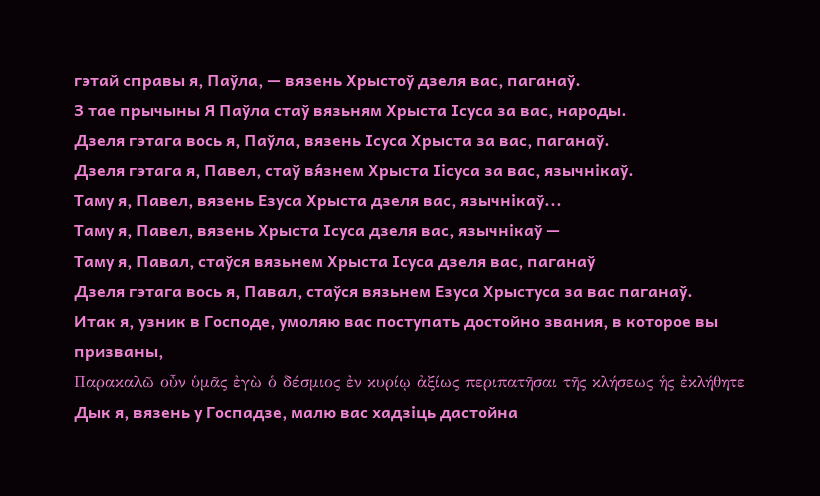гэтай справы я, Паўла, — вязень Хрыстоў дзеля вас, паганаў.
З тае прычыны Я Паўла стаў вязьням Хрыста Ісуса за вас, народы.
Дзеля гэтага вось я, Паўла, вязень Ісуса Хрыста за вас, паганаў.
Дзеля гэтага я, Павел, стаў вя́знем Хрыста Іісуса за вас, язычнікаў.
Таму я, Павел, вязень Езуса Хрыста дзеля вас, язычнікаў...
Таму я, Павел, вязень Хрыста Ісуса дзеля вас, язычнікаў —
Таму я, Павал, стаўся вязьнем Хрыста Ісуса дзеля вас, паганаў
Дзеля гэтага вось я, Павал, стаўся вязьнем Езуса Хрыстуса за вас паганаў.
Итак я, узник в Господе, умоляю вас поступать достойно звания, в которое вы призваны,
Παρακαλῶ οὖν ὑμᾶς ἐγὼ ὁ δέσμιος ἐν κυρίῳ ἀξίως περιπατῆσαι τῆς κλήσεως ἡς ἐκλήθητε
Дык я, вязень у Госпадзе, малю вас хадзіць дастойна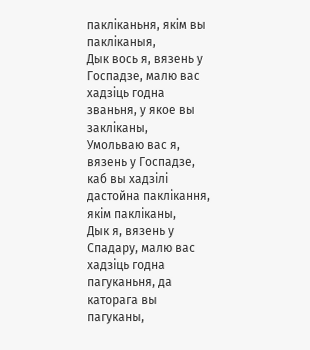пакліканьня, якім вы пакліканыя,
Дык вось я, вязень у Госпадзе, малю вас хадзіць годна званьня, у якое вы закліканы,
Умольваю вас я, вязень у Госпадзе, каб вы хадзілі дастойна паклікання, якім пакліканы,
Дык я, вязень у Спадару, малю вас хадзіць годна пагуканьня, да каторага вы пагуканы,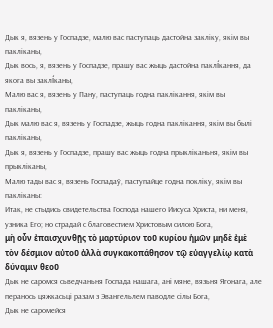Дык я, вязень у Госпадзе, малю вас паступаць дастойна закліку, якім вы пакліканы,
Дык вось, я, вязень у Госпадзе, прашу вас жыць дастойна паклíкання, да якога вы заклíканы,
Малю вас я, вязень у Пану, паступаць годна паклікання, якім вы пакліканы,
Дык малю вас я, вязень у Госпадзе, жыць годна паклікання, якім вы былі пакліканы,
Дык я, вязень у Госпадзе, прашу вас жыць годна прыкліканьня, якім вы прыкліканы,
Малю тады вас я, вязень Госпадаў, паступайце годна покліку, якім вы пакліканы:
Итак, не стыдись свидетельства Господа нашего Иисуса Христа, ни меня, узника Его; но страдай с благовестием Христовым силою Бога,
μὴ οὖν ἐπαισχυνθῇς τὸ μαρτύριον τοῦ κυρίου ἡμῶν μηδὲ ἐμὲ τὸν δέσμιον αὐτοῦ ἀλλὰ συγκακοπάθησον τῷ εὐαγγελίῳ κατὰ δύναμιν θεοῦ
Дык не саромся сьведчаньня Госпада нашага, ані мяне, вязьня Ягонага, але перанось цяжкасьці разам з Эвангельлем паводле сілы Бога,
Дык не саромейся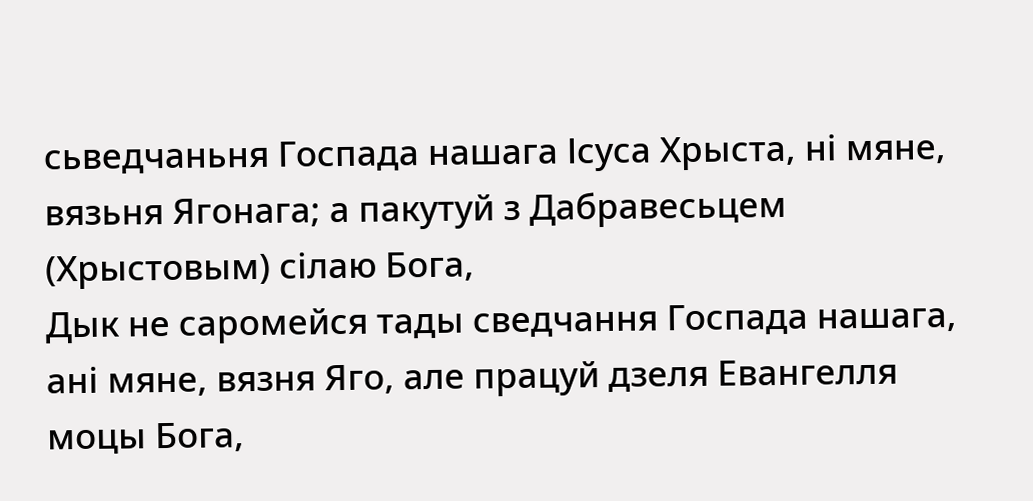сьведчаньня Госпада нашага Ісуса Хрыста, ні мяне, вязьня Ягонага; а пакутуй з Дабравесьцем (Хрыстовым) сілаю Бога,
Дык не саромейся тады сведчання Госпада нашага, ані мяне, вязня Яго, але працуй дзеля Евангелля моцы Бога,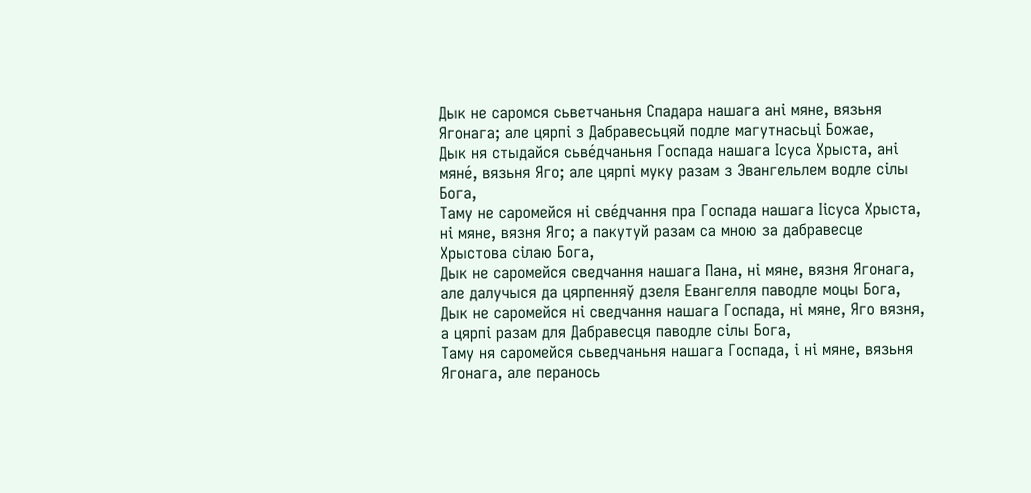Дык не саромся сьветчаньня Спадара нашага ані мяне, вязьня Ягонага; але цярпі з Дабравесьцяй подле магутнасьці Божае,
Дык ня стыдайся сьве́дчаньня Госпада нашага Ісуса Хрыста, ані мяне́, вязьня Яго; але цярпі муку разам з Эвангельлем водле сілы Бога,
Таму не саромейся ні све́дчання пра Госпада нашага Іісуса Хрыста, ні мяне, вязня Яго; а пакутуй разам са мною за дабравесце Хрыстова сілаю Бога,
Дык не саромейся сведчання нашага Пана, ні мяне, вязня Ягонага, але далучыся да цярпенняў дзеля Евангелля паводле моцы Бога,
Дык не саромейся ні сведчання нашага Госпада, ні мяне, Яго вязня, а цярпі разам для Дабравесця паводле сілы Бога,
Таму ня саромейся сьведчаньня нашага Госпада, і ні мяне, вязьня Ягонага, але перанось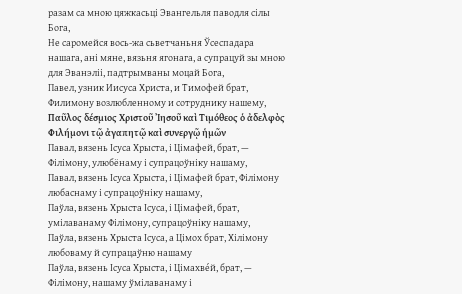разам са мною цяжкасьці Эвангельля паводля сілы Бога,
Не саромейся вось-жа сьветчаньня Ўсеспадара нашага, ані мяне, вязьня ягонага, а супрацуй зы мною для Эванэліі, падтрымваны моцай Бога,
Павел, узник Иисуса Христа, и Тимофей брат, Филимону возлюбленному и сотруднику нашему,
Παῦλος δέσμιος Χριστοῦ Ἰησοῦ καὶ Τιμόθεος ὁ ἀδελφὸς Φιλήμονι τῷ ἀγαπητῷ καὶ συνεργῷ ἡμῶν
Павал, вязень Ісуса Хрыста, і Цімафей, брат, — Філімону, улюбёнаму і супрацоўніку нашаму,
Павал, вязень Ісуса Хрыста, і Цімафей брат, Філімону любаснаму і супрацоўніку нашаму,
Паўла, вязень Хрыста Ісуса, і Цімафей, брат, умілаванаму Філімону, супрацоўніку нашаму,
Паўла, вязень Хрыста Ісуса, а Цімох брат, Хілімону любоваму й супрацаўню нашаму
Паўла, вязень Ісуса Хрыста, і Цімахве́й, брат, — Філімону, нашаму ўмілаванаму і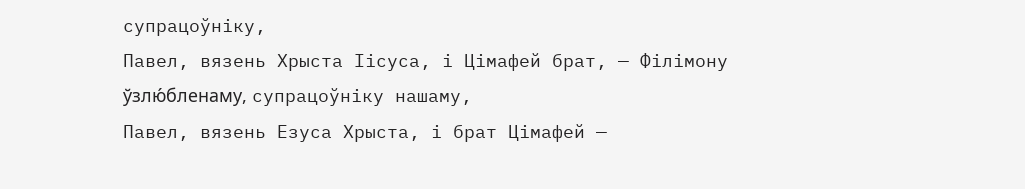супрацоўніку,
Павел, вязень Хрыста Іісуса, і Цімафей брат, — Філімону ўзлю́бленаму, супрацоўніку нашаму,
Павел, вязень Езуса Хрыста, і брат Цімафей —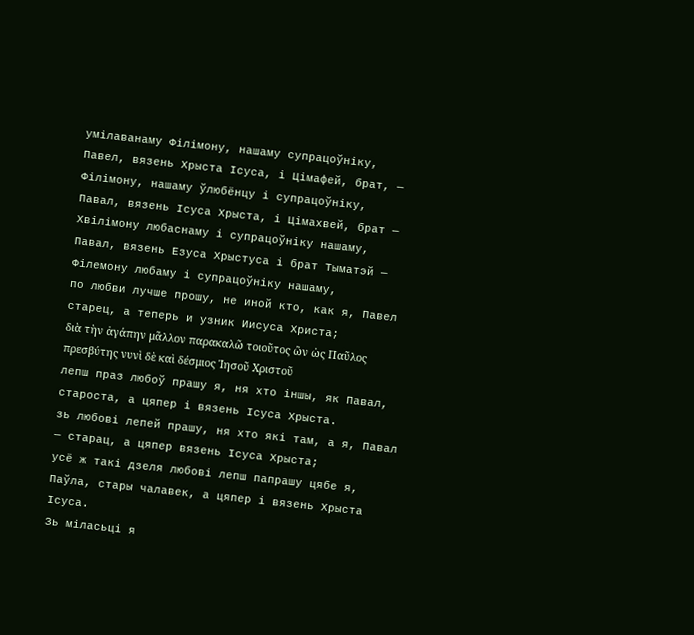умілаванаму Філімону, нашаму супрацоўніку,
Павел, вязень Хрыста Ісуса, і Цімафей, брат, — Філімону, нашаму ўлюбёнцу і супрацоўніку,
Павал, вязень Ісуса Хрыста, і Цімахвей, брат — Хвілімону любаснаму і супрацоўніку нашаму,
Павал, вязень Езуса Хрыстуса і брат Тыматэй — Філемону любаму і супрацоўніку нашаму,
по любви лучше прошу, не иной кто, как я, Павел старец, а теперь и узник Иисуса Христа;
διὰ τὴν ἀγάπην μᾶλλον παρακαλῶ τοιοῦτος ὢν ὡς Παῦλος πρεσβύτης νυνὶ δὲ καὶ δέσμιος Ἰησοῦ Χριστοῦ
лепш праз любоў прашу я, ня хто іншы, як Павал, староста, а цяпер і вязень Ісуса Хрыста.
зь любові лепей прашу, ня хто які там, а я, Павал — старац, а цяпер вязень Ісуса Хрыста;
усё ж такі дзеля любові лепш папрашу цябе я, Паўла, стары чалавек, а цяпер і вязень Хрыста Ісуса.
Зь міласьці я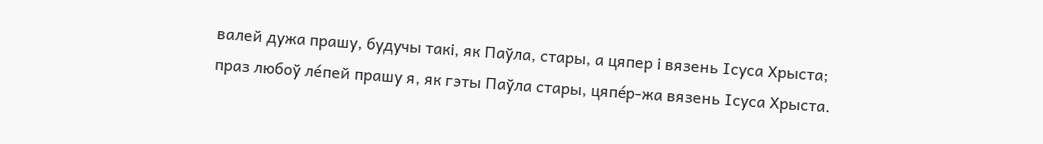валей дужа прашу, будучы такі, як Паўла, стары, а цяпер і вязень Ісуса Хрыста;
праз любоў ле́пей прашу я, як гэты Паўла стары, цяпе́р-жа вязень Ісуса Хрыста.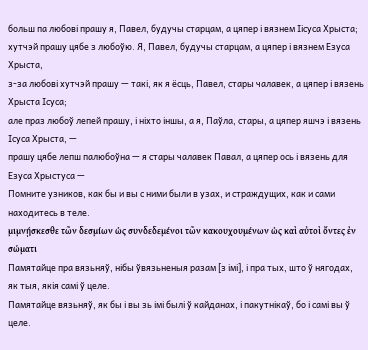больш па любові прашу я, Павел, будучы старцам, а цяпер і вязнем Іісуса Хрыста;
хутчэй прашу цябе з любоўю. Я, Павел, будучы старцам, а цяпер і вязнем Езуса Хрыста,
з-за любові хутчэй прашу — такі, як я ёсць, Павел, стары чалавек, а цяпер і вязень Хрыста Ісуса;
але праз любоў лепей прашу, і ніхто іншы, а я, Паўла, стары, а цяпер яшчэ і вязень Ісуса Хрыста, —
прашу цябе лепш палюбоўна — я стары чалавек Павал, а цяпер ось і вязень для Езуса Хрыстуса —
Помните узников, как бы и вы с ними были в узах, и страждущих, как и сами находитесь в теле.
μιμνῄσκεσθε τῶν δεσμίων ὡς συνδεδεμένοι τῶν κακουχουμένων ὡς καὶ αὐτοὶ ὄντες ἐν σώματι
Памятайце пра вязьняў, нібы ўвязьненыя разам [з імі], і пра тых, што ў нягодах, як тыя, якія самі ў целе.
Памятайце вязьняў, як бы і вы зь імі былі ў кайданах, і пакутнікаў, бо і самі вы ў целе.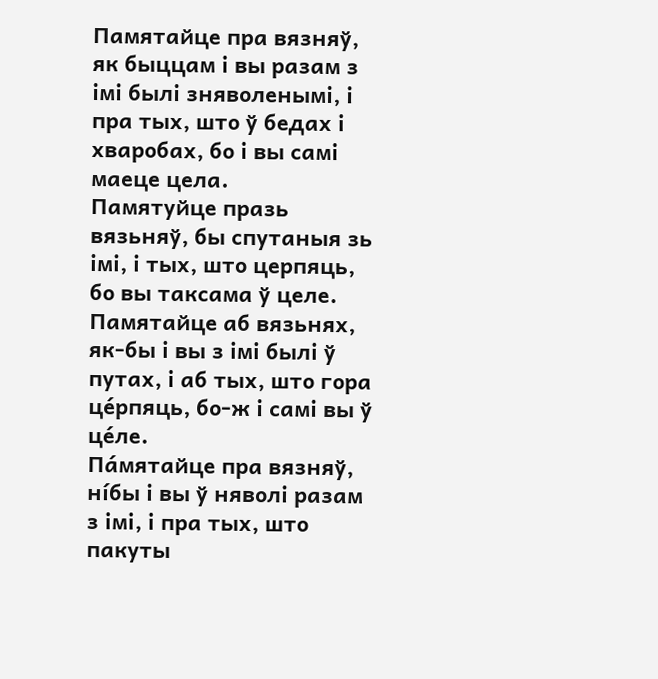Памятайце пра вязняў, як быццам і вы разам з імі былі зняволенымі, і пра тых, што ў бедах і хваробах, бо і вы самі маеце цела.
Памятуйце празь вязьняў, бы спутаныя зь імі, і тых, што церпяць, бо вы таксама ў целе.
Памятайце аб вязьнях, як-бы і вы з імі былі ў путах, і аб тых, што гора це́рпяць, бо-ж і самі вы ў це́ле.
Па́мятайце пра вязняў, нíбы і вы ў няволі разам з імі, і пра тых, што пакуты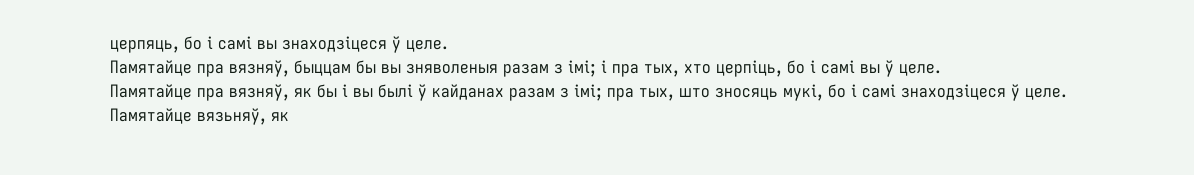церпяць, бо і самі вы знаходзіцеся ў целе.
Памятайце пра вязняў, быццам бы вы зняволеныя разам з імі; і пра тых, хто церпіць, бо і самі вы ў целе.
Памятайце пра вязняў, як бы і вы былі ў кайданах разам з імі; пра тых, што зносяць мукі, бо і самі знаходзіцеся ў целе.
Памятайце вязьняў, як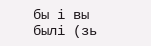бы і вы былі (зь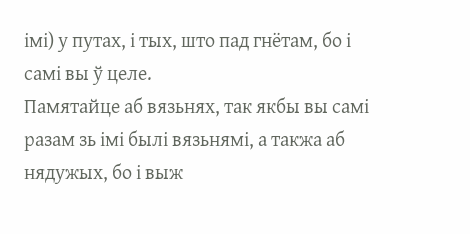імі) у путах, і тых, што пад гнётам, бо і самі вы ў целе.
Памятайце аб вязьнях, так якбы вы самі разам зь імі былі вязьнямі, а такжа аб нядужых, бо і выж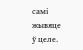самі жывяце ў целе.